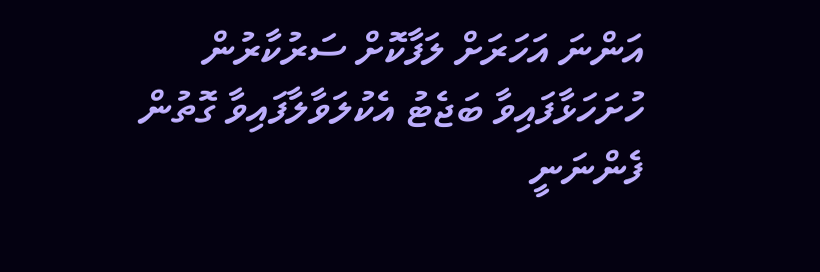އަންނަ އަހަރަށް ލަފާކޮށް ސަރުކާރުން ހުށަހަޅާފައިވާ ބަޖެޓު އެކުލަވާލާފައިވާ ގޮތުން ފެންނަނީ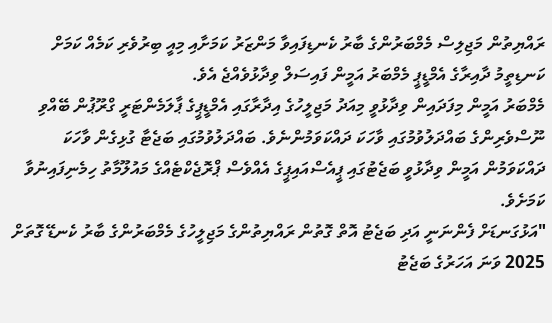ރައްޔިތުން މަޖިލިސް މެމްބަރުންގެ ބާރު ކެނޑިފައިވާ މަންޒަރު ކަމަށާއި މިއީ ބިރުވެރި ކަމެއް ކަމަށް ކަނޑިތީމު ދާއިރާގެ އެމްޑީޕީ މެމްބަރު އަމީން ފައިސަލް ވިދާޅުވެއްޖެ އެވެ.
މެމްބަރު އަމީން މިފަދައިން ވިދާޅުވީ މިއަދު މަޖިލީހުގެ އިދާރާގައި އެމްޑީޕީގެ ޕާލަމެންޓަރީ ގްރޫޕުން ބޭއްވި ނޫސްވެރިންގެ ބައްދަލުވުމުގައި ވާހަކަ ދައްކަވަމުންނެވެ. ބައްދަލުވުމުގައި ބަޖެޓާ ގުޅިގެން ވާހަކަ ދައްކަވަމުން އަމީން ވިދާޅުވީ ބަޖެޓުގައި ޕީއެސްއައިޕީގެ އެއްވެސް ޕްރޮޖެކްޓެއްގެ މައުލޫމާތު ހިމެނިފައިނުވާ ކަމަށެވެ.
"އަޅުގަނޑަށް ފެންނަނީ އަދި ބަޖެޓު އޮތް ގޮތުން ރައްޔިތުންގެ މަޖިލީހުގެ މެމްބަރުންގެ ބާރު ކެނޑޭ ގޮތަށް 2025 ވަނަ އަހަރުގެ ބަޖެޓު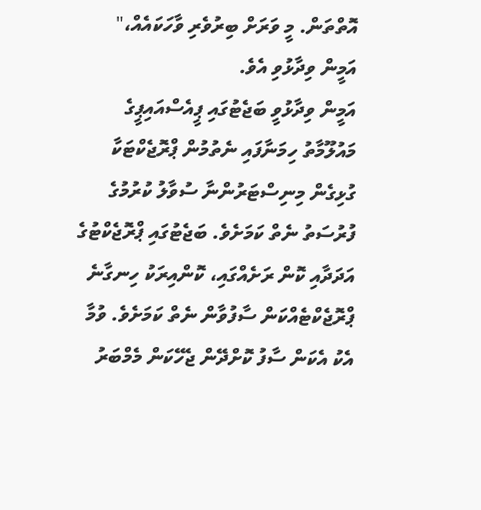އޮތްތަން. މީ ވަރަށް ބިރުވެރި ވާހަކައެއް،" އަމީން ވިދާޅުވި އެވެ.
އަމީން ވިދާޅުވީ ބަޖެޓުގައި ޕީއެސްއައިޕީގެ މައުލޫމާތު ހިމަނާފައި ނެތުމުން ޕްރޮޖެކްޓަކާ ގުޅިގެން މިނިސްޓަރުންނާ ސުވާލު ކުރުމުގެ ފުރުސަތު ނެތް ކަމަށެވެ. ބަޖެޓުގައި ޕްރޮޖެކްޓުގެ އަދަދާއި ކޮން ރަށެއްގައި، ކޮންއިރަކު ހިނގާނެ ޕްރޮޖެކްޓެއްކަން ސާފުވާން ނެތް ކަމަށެވެ. ވުމާ އެކު އެކަން ސާފު ކޮށްދޭން ޖެހޭކަން މެމްބަރު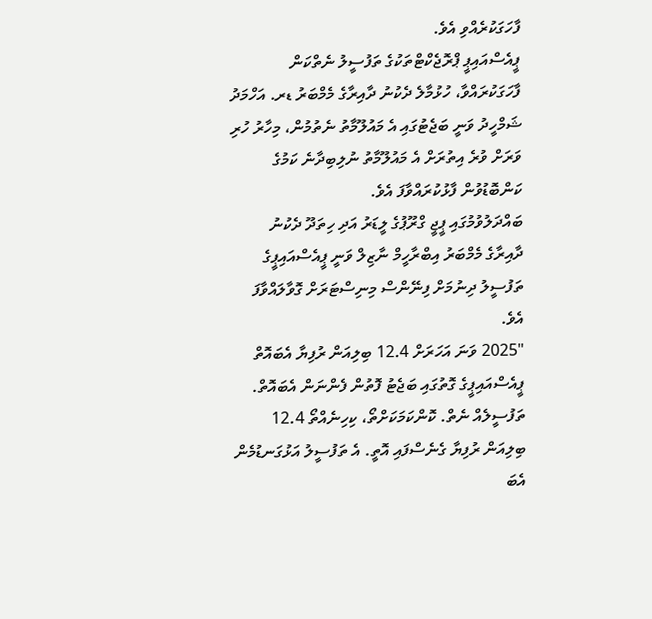ފާހަގަކުރެއްވި އެވެ.
ޕީއެސްއައިޕީ ޕްރޮޖެކްޓްތަކުގެ ތަފުސީލު ނެތްކަން ފާހަގަކުރައްވާ، ހުޅުމާލެ ދެކުނު ދާއިރާގެ މެމްބަރު ޑރ. އަހްމަދު ޝަމްހީދު ވަނީ ބަޖެޓުގައި އެ މައުލޫމާތު ނެތުމުން، މިހާރު ހުރި ވަރަށް ވުރެ އިތުރަށް އެ މައުލޫމާތު ނުލިބިދާނެ ކަމުގެ ކަންބޮޑުވުން ފާޅުކުރައްވާފަ އެވެ.
ބައްދަލުވުމުގައި ޕީޖީ ގްރޫޕުގެ ލީޑަރު އަދި ހިތަދޫ ދެކުނު ދާއިރާގެ މެމްބަރު އިބްރާހީމް ނާޒިލް ވަނީ ޕީއެސްއައިޕީގެ ތަފުސީލު ދިނުމަށް ފިނޭންސް މިނިސްޓަރަށް ގޮވާލައްވާފަ އެވެ.
"2025 ވަނަ އަހަރަށް 12.4 ބިލިއަން ރުފިޔާ އެބައޮތް ޕީއެސްއައިޕީގެ ގޮތުގައި ބަޖެޓު ފޮތުން ފެންނަން އެބައޮތް. ތަފުސީލެއް ނެތް. ކޮންކަމަކަށްތޯ، ކިހިނެއްތޯ 12.4 ބިލިއަން ރުފިޔާ ގެނެސްފައި އޮތީ. އެ ތަފުސީލު އަޅުގަނޑުމެން އެބަ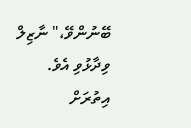ބޭނުންވޭ،" ނާޒިލް ވިދާޅުވި އެވެ.
އިތުރަށް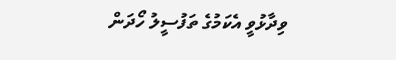ވިދާޅުވީ އެކަމުގެ ތަފުސީލު ހޯދަން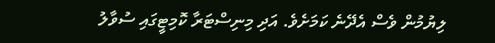ލިޔުމުން ވެސް އެދޭނެ ކަމަށެވެ. އަދި މިނިސްޓަރާ ކޮމިޓީގައި ސުވާލު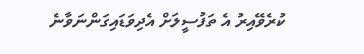ކުރެވޭއިރު އެ ތަފުސީލަށް އެދިވަޑައިގަންނަވާނެ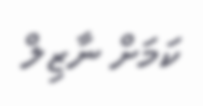ކަމަށް ނާޒިލް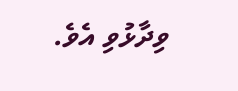ވިދާޅުވި އެވެ.